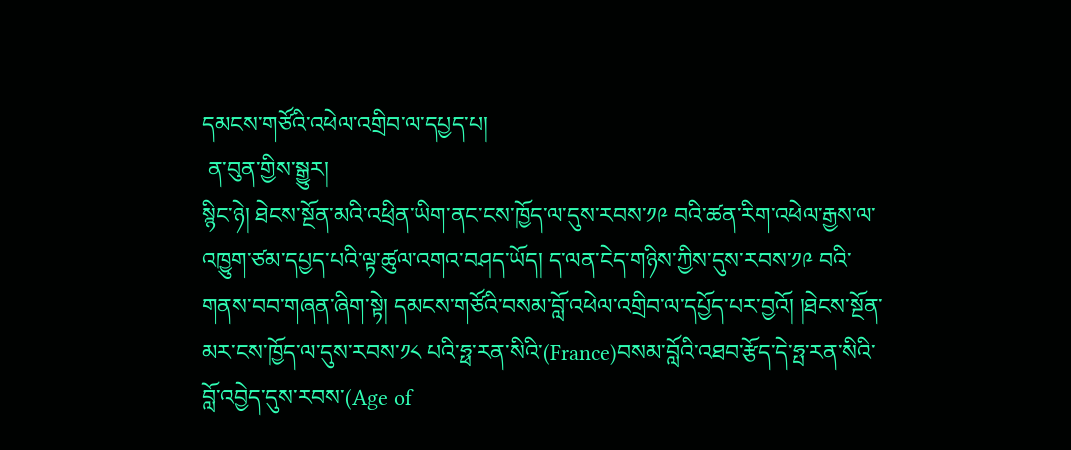དམངས་གཙོའི་འཕེལ་འགྲིབ་ལ་དཔྱད་པ།
 ན་བུན་གྱིས་སྒྱུར།
སྙིང་ཉེ། ཐེངས་སྔོན་མའི་འཕྲིན་ཡིག་ནང་ངས་ཁྱོད་ལ་དུས་རབས་༡༩ བའི་ཚན་རིག་འཕེལ་རྒྱས་ལ་འཁྱུག་ཙམ་དཔྱད་པའི་ལྟ་ཚུལ་འགའ་བཤད་ཡོད། ད་ལན་ངེད་གཉིས་ཀྱིས་དུས་རབས་༡༩ བའི་གནས་བབ་གཞན་ཞིག་སྟེ། དམངས་གཙོའི་བསམ་བློ་འཕེལ་འགྲིབ་ལ་དཔྱོད་པར་བྱའོ། །ཐེངས་སྔོན་མར་ངས་ཁྱོད་ལ་དུས་རབས་༡༨ པའི་ཧྥ་རན་སིའི་(France)བསམ་བློའི་འཐབ་རྩོད་དེ་ཧྤ་རན་སིའི་བློ་འབྱེད་དུས་རབས་(Age of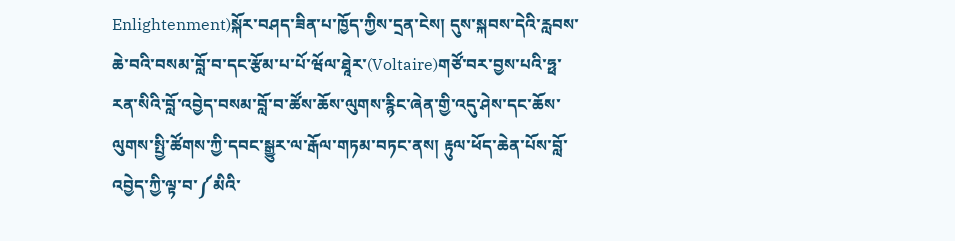Enlightenment)སྐོར་བཤད་ཟིན་པ་ཁྱོད་ཀྱིས་དྲན་ངེས། དུས་སྐབས་དེའི་རླབས་ཆེ་བའི་བསམ་བློ་བ་དང་རྩོམ་པ་པོ་ཝོལ་ཐཱེར་(Voltaire)གཙོ་བར་བྱས་པའི་ཧྥ་རན་སིའི་བློ་འབྱེད་བསམ་བློ་བ་ཚོས་ཆོས་ལུགས་རྙིང་ཞེན་གྱི་འདུ་ཤེས་དང་ཆོས་ལུགས་སྤྱི་ཚོགས་ཀྱི་དབང་སྒྱུར་ལ་རྒོལ་གཏམ་བཏང་ནས། རྟུལ་ཕོད་ཆེན་པོས་བློ་འབྱེད་ཀྱི་ལྟ་བ་༼མིའི་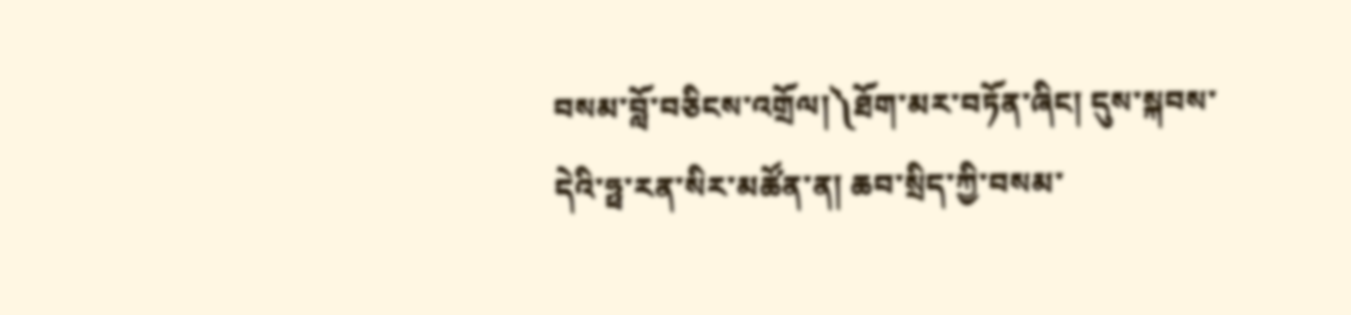བསམ་བློ་བཅིངས་འགྲོལ།༽ཐོག་མར་བཏོན་ཞིང། དུས་སྐབས་དེའི་ཧྥ་རན་སིར་མཚོན་ན། ཆབ་སྲིད་ཀྱི་བསམ་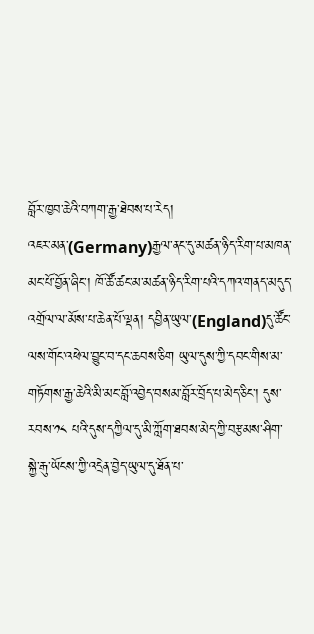བློར་ཁྱབ་ཆེའི་བཀག་རྒྱ་ཐེབས་པ་རེད།
འཇར་མན་(Germany)རྒྱལ་ནང་དུ་མཚན་ཉིད་རིག་པ་མཁན་མང་པོ་བྱོན་ཞིང་། ཁོ་ཚོ་ཚང་མ་མཚན་ཉིད་རིག་པའི་དཀའ་གནད་མདུད་འགྲོལ་ལ་མོས་པ་ཆེན་པོ་ལྡན། དབྱིན་ཡུལ་(England)དུ་ཚོང་ལས་གོང་འཕེལ་བྱུང་བ་དང་ཆབས་ཅིག ཡུལ་དུས་ཀྱི་དབང་གིས་མ་གཏོགས་རྒྱ་ཆེའི་མི་མང་བློ་འབྱེད་བསམ་བློར་བྲོད་པ་མེད་ཅིང་། དུས་རབས་༡༨ པའི་དུས་དཀྱིལ་དུ་མི་ཀློག་ཐབས་མེད་ཀྱི་བརྩམས་ཤིག་སྐྱེ་རྒུ་ཡོངས་ཀྱི་འདྲེན་བྱེད་ཡུལ་དུ་ཐོན་པ་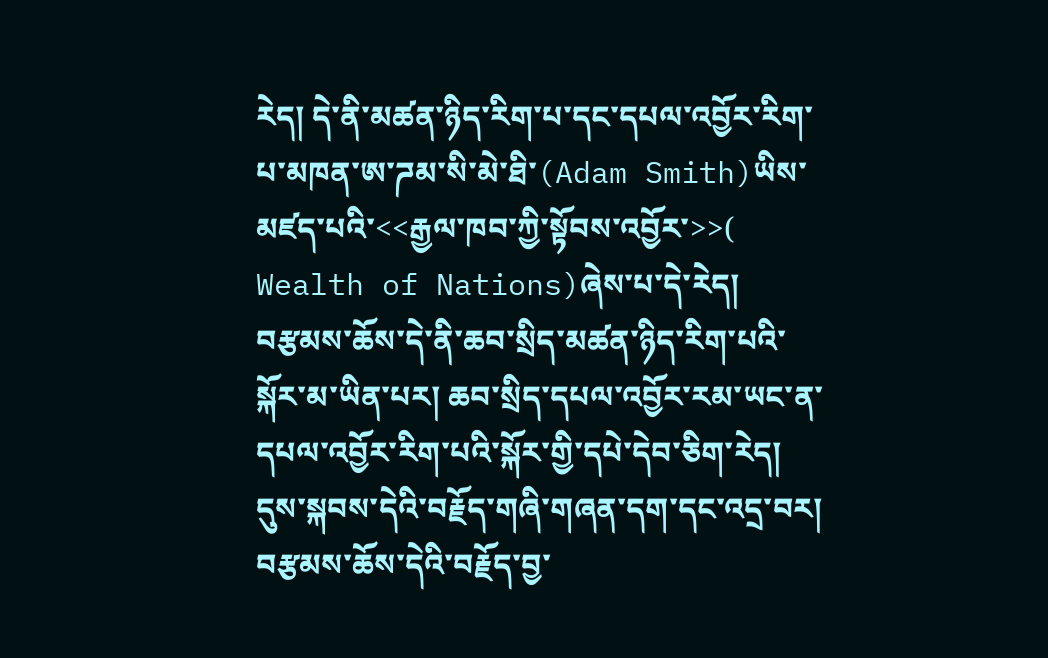རེད། དེ་ནི་མཚན་ཉིད་རིག་པ་དང་དཔལ་འབྱོར་རིག་པ་མཁན་ཨ་ཌམ་སི་མེ་ཐི་(Adam Smith)ཡིས་མཛད་པའི་<<རྒྱལ་ཁབ་ཀྱི་སྟོབས་འབྱོར་>>(
Wealth of Nations)ཞེས་པ་དེ་རེད། བརྩམས་ཆོས་དེ་ནི་ཆབ་སྲིད་མཚན་ཉིད་རིག་པའི་སྐོར་མ་ཡིན་པར། ཆབ་སྲིད་དཔལ་འབྱོར་རམ་ཡང་ན་དཔལ་འབྱོར་རིག་པའི་སྐོར་གྱི་དཔེ་དེབ་ཅིག་རེད། དུས་སྐབས་དེའི་བརྗོད་གཞི་གཞན་དག་དང་འདྲ་བར། བརྩམས་ཆོས་དེའི་བརྗོད་བྱ་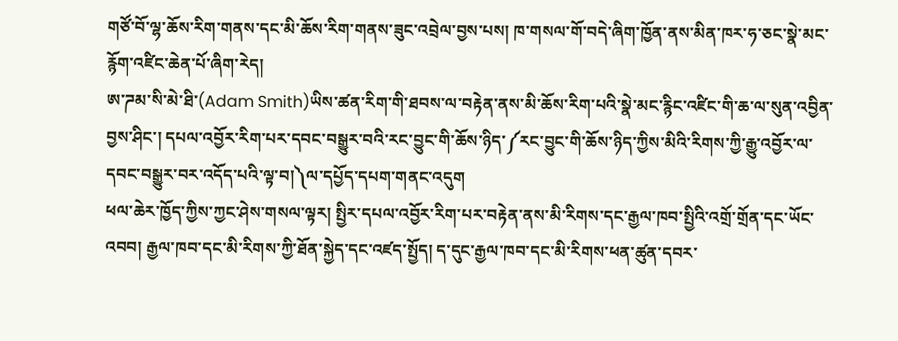གཙོ་བོ་ལྷ་ཆོས་རིག་གནས་དང་མི་ཆོས་རིག་གནས་ཟུང་འབྲེལ་བྱས་པས། ཁ་གསལ་གོ་བདེ་ཞིག་ཁྱོན་ནས་མིན་ཁར་ཧ་ཅང་སྣེ་མང་རྙོག་འཛིང་ཆེན་པོ་ཞིག་རེད།
ཨ་ཌམ་སི་མེ་ཐི་(Adam Smith)ཡིས་ཚན་རིག་གི་ཐབས་ལ་བརྟེན་ནས་མི་ཆོས་རིག་པའི་སྣེ་མང་རྙིང་འཛིང་གི་ཆ་ལ་སུན་འབྱིན་བྱས་ཤིང་། དཔལ་འབྱོར་རིག་པར་དབང་བསྒྱུར་བའི་རང་བྱུང་གི་ཆོས་ཉིད་༼རང་བྱུང་གི་ཆོས་ཉིད་ཀྱིས་མིའི་རིགས་ཀྱི་རྒྱུ་འབྱོར་ལ་དབང་བསྒྱུར་བར་འདོད་པའི་ལྟ་བ།༽ལ་དཔྱོད་དཔག་གནང་འདུག
ཕལ་ཆེར་ཁྱོད་ཀྱིས་ཀྱང་ཤེས་གསལ་ལྟར། སྤྱིར་དཔལ་འབྱོར་རིག་པར་བརྟེན་ནས་མི་རིགས་དང་རྒྱལ་ཁབ་སྤྱིའི་འགྲོ་གྲོན་དང་ཡོང་འབབ། རྒྱལ་ཁབ་དང་མི་རིགས་ཀྱི་ཐོན་སྐྱེད་དང་འཛད་སྤྱོད། ད་དུང་རྒྱལ་ཁབ་དང་མི་རིགས་ཕན་ཚུན་དབར་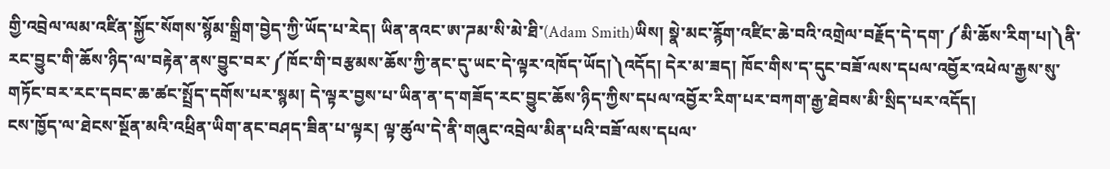གྱི་འབྲེལ་ལམ་འཛིན་སྐྱོང་སོགས་སྙོམ་སྒྲིག་བྱེད་ཀྱི་ཡོད་པ་རེད། ཡིན་ནའང་ཨ་ཌམ་སི་མེ་ཐི་(Adam Smith)ཡིས། སྣེ་མང་རྙོག་འཛིང་ཆེ་བའི་འགྲེལ་བརྗོད་དེ་དག་༼མི་ཆོས་རིག་པ།༽ནི་རང་བྱུང་གི་ཆོས་ཉིད་ལ་བརྟེན་ནས་བྱུང་བར་༼ཁོང་གི་བརྩམས་ཆོས་ཀྱི་ནང་དུ་ཡང་དེ་ལྟར་འཁོད་ཡོད།༽འདོད། དེར་མ་ཟད། ཁོང་གིས་ད་དུང་བཟོ་ལས་དཔལ་འབྱོར་འཕེལ་རྒྱས་སུ་གཏོང་བར་རང་དབང་ཆ་ཚང་སྤྲོད་དགོས་པར་སྙམ། དེ་ལྟར་བྱས་པ་ཡིན་ན་ད་གཟོད་རང་བྱུང་ཆོས་ཉིད་ཀྱིས་དཔལ་འབྱོར་རིག་པར་བཀག་རྒྱ་ཐེབས་མི་སྲིད་པར་འདོད།
ངས་ཁྱོད་ལ་ཐེངས་སྔོན་མའི་འཕྲིན་ཡིག་ནང་བཤད་ཟིན་པ་ལྟར། ལྟ་ཚུལ་དེ་ནི་གཞུང་འབྲེལ་མིན་པའི་བཟོ་ལས་དཔལ་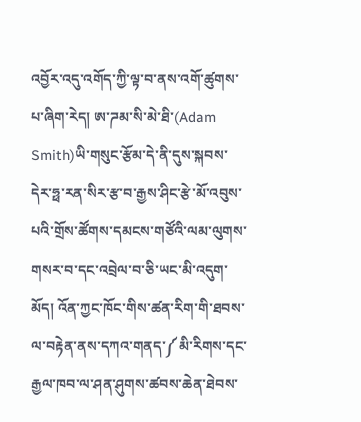འབྱོར་འདུ་འགོད་ཀྱི་ལྟ་བ་ནས་འགོ་ཚུགས་པ་ཞིག་རེད། ཨ་ཌམ་སི་མེ་ཐི་(Adam Smith)ཡི་གསུང་རྩོམ་དེ་ནི་དུས་སྐབས་དེར་ཧྥ་རན་སིར་རྩ་བ་རྒྱས་ཤིང་རྩེ་མོ་འབུས་པའི་གྲོས་ཚོགས་དམངས་གཙོའི་ལམ་ལུགས་གསར་བ་དང་འབྲེལ་བ་ཅི་ཡང་མི་འདུག་མོད། འོན་ཀྱང་ཁོང་གིས་ཚན་རིག་གི་ཐབས་ལ་བརྟེན་ནས་དཀའ་གནད་༼མི་རིགས་དང་རྒྱལ་ཁབ་ལ་ཤན་ཤུགས་ཚབས་ཆེན་ཐེབས་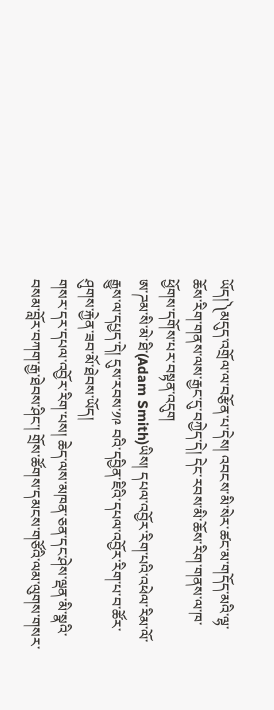ཡོད།༽མདུད་འགྲོལ་ལ་བརྩོན་པ་དེས། འབངས་མི་སེར་ཚང་མ་གདོད་མའི་ལྷ་ཆོས་རིག་གནས་ལས་རྒྱང་དུ་བཀྱེད་དེ། དེང་རབས་མི་ཆོས་རིག་གནས་ལ་ཁ་ཕྱོགས་དགོས་པར་བསྟན་འདུག
ཨ་ཌམ་སི་མེ་ཐི་(Adam Smith)ཡིས། དཔལ་འབྱོར་རིག་པའི་འཕེལ་རིམ་ལོ་རྒྱུས་ལ་དཔྱད་དེ། དུས་རབས་༡༩ བའི་དབྱིན་ཇིའི་དཔལ་འབྱོར་རིག་པ་བ་ཚོར་ཤུགས་རྐྱེན་ཟབ་མོ་ཐེབས་ཡོད།
གསར་དར་དཔལ་འབྱོར་རིག་པས། ཆེད་ལས་མཁན་ཅན་དང་ཤེས་ལྡན་མི་སྣའི་བསམ་བློར་བཀག་རྒྱ་ཐེབས་ཤིང་། གྲོས་ཚོགས་དམངས་གཙོའི་ལམ་ལུགས་གསར་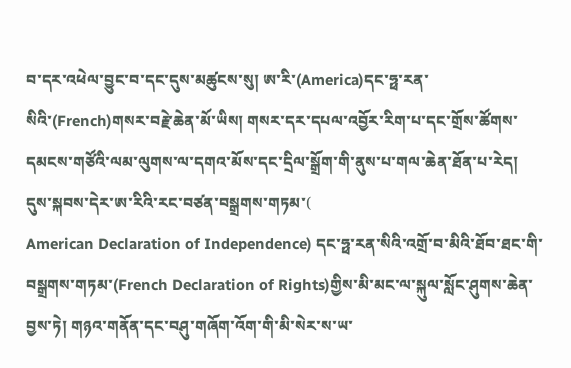བ་དར་འཕེལ་བྱུང་བ་དང་དུས་མཚུངས་སུ། ཨ་རི་(America)དང་ཧྥ་རན་སིའི་(French)གསར་བརྗེ་ཆེན་མོ་ཡིས། གསར་དར་དཔལ་འབྱོར་རིག་པ་དང་གྲོས་ཚོགས་དམངས་གཙོའི་ལམ་ལུགས་ལ་དགའ་མོས་དང་དྲིལ་སྒྲོག་གི་ནུས་པ་གལ་ཆེན་ཐོན་པ་རེད།
དུས་སྐབས་དེར་ཨ་རིའི་རང་བཙན་བསྒྲགས་གཏམ་(
American Declaration of Independence) དང་ཧྥ་རན་སིའི་འགྲོ་བ་མིའི་ཐོབ་ཐང་གི་བསྒྲགས་གཏམ་(French Declaration of Rights)གྱིས་མི་མང་ལ་སྐུལ་སློང་ཤུགས་ཆེན་བྱས་ཏེ། གཉའ་གནོན་དང་བཤུ་གཞོག་འོག་གི་མི་སེར་ས་ཡ་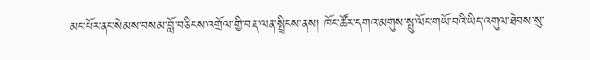མང་པོར་ནང་སེམས་བསམ་བློ་བཅིངས་འགྲོལ་གྱི་བརྡ་ལན་སྤྲིངས་ནས། ཁོང་ཚོར་དགའ་མགུས་སྤུ་ལོང་གཡོ་བའི་ཡིད་འགུལ་ཐེབས་སུ་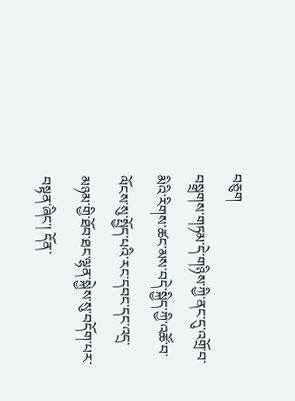བཅུག
བསྒྲགས་གཏམ་དེ་གཉིས་ཀྱི་ནང་དུ་འགྲོ་བ་མིའི་རིགས་ཚང་མས་བདེ་སྐྱིད་ཀྱི་འཚོ་བ་ལོངས་སུ་སྤྱོད་པའི་རང་དབང་དང་འདྲ་མཉམ་གྱི་ཐོབ་ཐང་ལྷན་སྐྱེས་སུ་བདོག་པར་བསྟན་ཞིང་། དོན་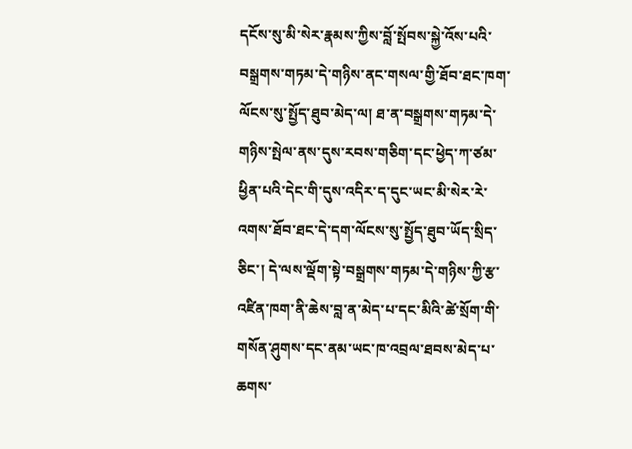དངོས་སུ་མི་སེར་རྣམས་ཀྱིས་བློ་སྤོབས་སྐྱེ་འོས་པའི་བསྒྲགས་གཏམ་དེ་གཉིས་ནང་གསལ་གྱི་ཐོབ་ཐང་ཁག་ལོངས་སུ་སྤྱོད་ཐུབ་མེད་ལ། ཐ་ན་བསྒྲགས་གཏམ་དེ་གཉིས་སྤེལ་ནས་དུས་རབས་གཅིག་དང་ཕྱེད་ཀ་ཙམ་ཕྱིན་པའི་དེང་གི་དུས་འདིར་ད་དུང་ཡང་མི་སེར་རེ་འགས་ཐོབ་ཐང་དེ་དག་ལོངས་སུ་སྤྱོད་ཐུབ་ཡོད་སྲིད་ཅིང་། དེ་ལས་ལྡོག་སྟེ་བསྒྲགས་གཏམ་དེ་གཉིས་ཀྱི་རྩ་འཛིན་ཁག་ནི་ཆེས་བླ་ན་མེད་པ་དང་མིའི་ཚེ་སྲོག་གི་གསོན་ཤུགས་དང་ནམ་ཡང་ཁ་འབྲལ་ཐབས་མེད་པ་ཆགས་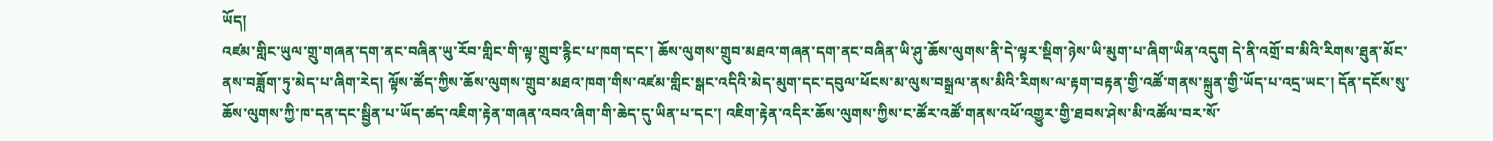ཡོད།
འཛམ་གླིང་ཡུལ་གྲུ་གཞན་དག་ནང་བཞིན་ཡུ་རོབ་གླིང་གི་ལྟ་གྲུབ་རྙིང་པ་ཁག་དང་། ཆོས་ལུགས་གྲུབ་མཐའ་གཞན་དག་ནང་བཞིན་ཡི་ཤུ་ཆོས་ལུགས་ནི་དེ་ལྟར་སྡིག་ཉེས་ཡི་མུག་པ་ཞིག་ཡིན་འདུག དེ་ནི་འགྲོ་བ་མིའི་རིགས་ཐུན་མོང་ནས་བཟློག་ཏུ་མེད་པ་ཞིག་རེད། ལྟོས་ཚོད་ཀྱིས་ཆོས་ལུགས་གྲུབ་མཐའ་ཁག་གིས་འཛམ་གླིང་སྒང་འདིའི་མེད་མུག་དང་དབུལ་ཕོངས་མ་ལུས་བསྒྲལ་ནས་མིའི་རིགས་ལ་རྟག་བརྟན་གྱི་འཚོ་གནས་སྐྲུན་གྱི་ཡོད་པ་འདྲ་ཡང་། དོན་དངོས་སུ་ཆོས་ལུགས་ཀྱི་ཁ་དན་དང་སྦྱིན་པ་ཡོད་ཚད་འཇིག་རྟེན་གཞན་འབའ་ཞིག་གི་ཆེད་དུ་ཡིན་པ་དང་། འཇིག་རྟེན་འདིར་ཆོས་ལུགས་ཀྱིས་ང་ཚོར་འཚོ་གནས་འཕོ་འགྱུར་གྱི་ཐབས་ཤེས་མི་འཚོལ་བར་སོ་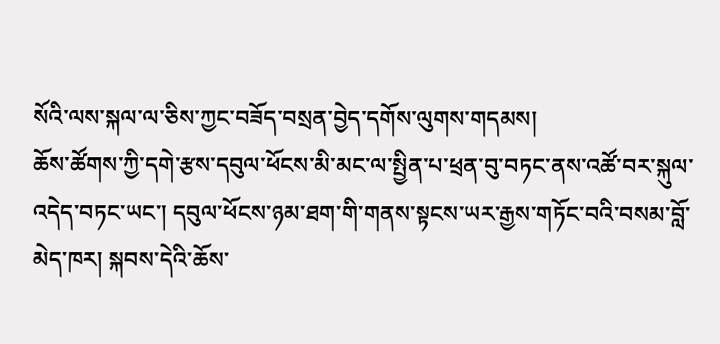སོའི་ལས་སྐལ་ལ་ཅིས་ཀྱང་བཟོད་བསྲན་བྱེད་དགོས་ལུགས་གདམས།
ཆོས་ཚོགས་ཀྱི་དགེ་རྩས་དབུལ་ཕོངས་མི་མང་ལ་སྤྱིན་པ་ཕྲན་བུ་བཏང་ནས་འཚོ་བར་སྐུལ་འདེད་བཏང་ཡང་། དབུལ་ཕོངས་ཉམ་ཐག་གི་གནས་སྟངས་ཡར་རྒྱས་གཏོང་བའི་བསམ་བློ་མེད་ཁར། སྐབས་དེའི་ཆོས་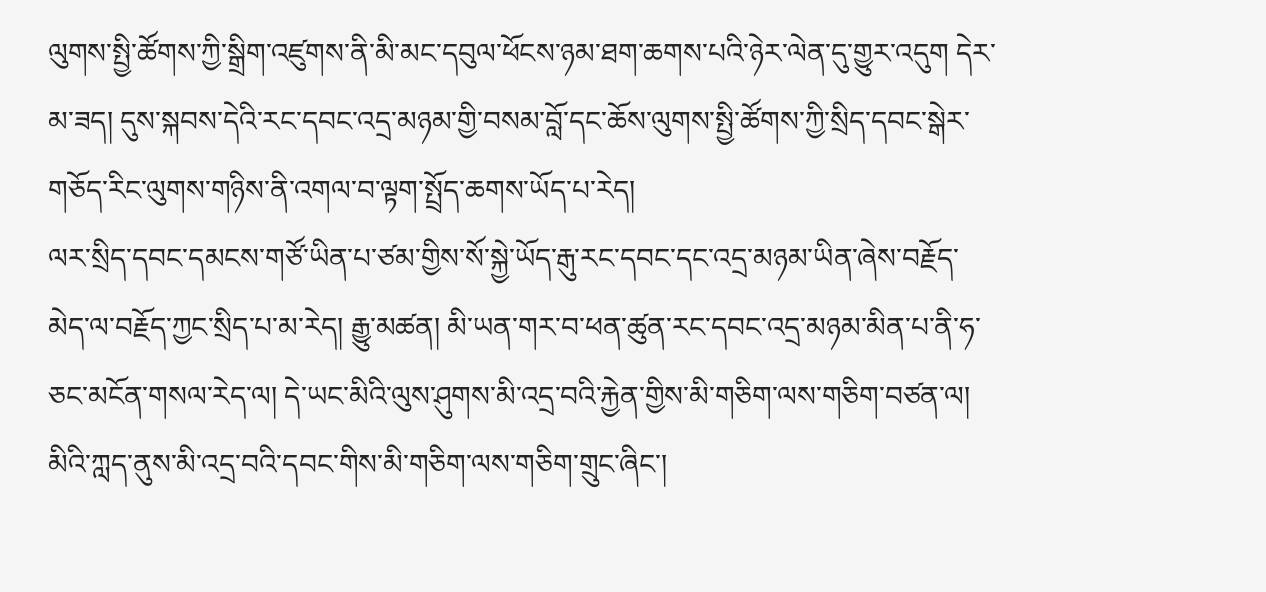ལུགས་སྤྱི་ཚོགས་ཀྱི་སྒྲིག་འཛུགས་ནི་མི་མང་དབུལ་ཕོངས་ཉམ་ཐག་ཆགས་པའི་ཉེར་ལེན་དུ་གྱུར་འདུག དེར་མ་ཟད། དུས་སྐབས་དེའི་རང་དབང་འདྲ་མཉམ་གྱི་བསམ་བློ་དང་ཆོས་ལུགས་སྤྱི་ཚོགས་ཀྱི་སྲིད་དབང་སྒེར་གཅོད་རིང་ལུགས་གཉིས་ནི་འགལ་བ་ལྟག་སྤྲོད་ཆགས་ཡོད་པ་རེད།
ལར་སྲིད་དབང་དམངས་གཙོ་ཡིན་པ་ཙམ་གྱིས་སོ་སྐྱེ་ཡོད་རྒུ་རང་དབང་དང་འདྲ་མཉམ་ཡིན་ཞེས་བརྗོད་མེད་ལ་བརྗོད་ཀྱང་སྲིད་པ་མ་རེད། རྒྱུ་མཚན། མི་ཡན་གར་བ་ཕན་ཚུན་རང་དབང་འདྲ་མཉམ་མིན་པ་ནི་ཧ་ཅང་མངོན་གསལ་རེད་ལ། དེ་ཡང་མིའི་ལུས་ཤུགས་མི་འདྲ་བའི་རྐྱེན་གྱིས་མི་གཅིག་ལས་གཅིག་བཙན་ལ། མིའི་ཀླད་ནུས་མི་འདྲ་བའི་དབང་གིས་མི་གཅིག་ལས་གཅིག་གྲུང་ཞིང་།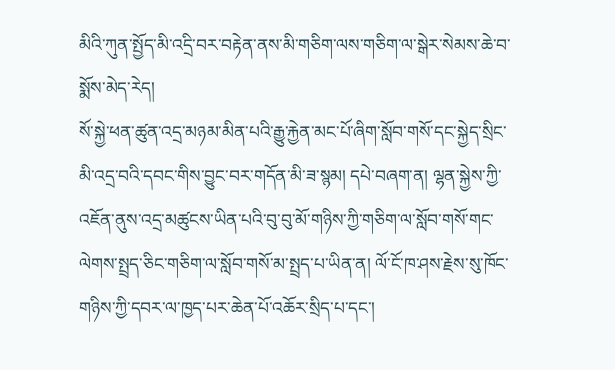མིའི་ཀུན་སྤྱོད་མི་འདྲི་བར་བརྟེན་ནས་མི་གཅིག་ལས་གཅིག་ལ་སྒེར་སེམས་ཆེ་བ་སྨོས་མེད་རེད།
སོ་སྐྱེ་ཕན་ཚུན་འདྲ་མཉམ་མིན་པའི་རྒྱུ་རྐྱེན་མང་པོ་ཞིག་སློབ་གསོ་དང་སྐྱེད་སྲིང་མི་འདྲ་བའི་དབང་གིས་བྱུང་བར་གདོན་མི་ཟ་སྙམ། དཔེ་བཞག་ན། ལྷན་སྐྱེས་ཀྱི་འཇོན་ནུས་འདྲ་མཚུངས་ཡིན་པའི་བུ་བུ་མོ་གཉིས་ཀྱི་གཅིག་ལ་སློབ་གསོ་གང་ལེགས་སྤྲད་ཅིང་གཅིག་ལ་སློབ་གསོ་མ་སྤྲད་པ་ཡིན་ན། ལོ་ངོ་ཁ་ཤས་རྗེས་སུ་ཁོང་གཉིས་ཀྱི་དབར་ལ་ཁྱད་པར་ཆེན་པོ་འཆོར་སྲིད་པ་དང་།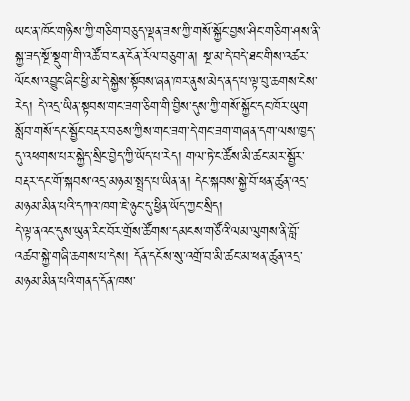ཡང་ན་ཁོང་གཉིས་ཀྱི་གཅིག་བཅུད་ལྡན་ཟས་ཀྱི་གསོ་སྐྱོང་བྱས་ཤིང་གཅིག་ཤས་ནི་སྐྱ་ཟད་སྔོ་སྡུག་གི་འཚོ་བ་ངན་ངོན་རོལ་བཅུག་ན། སྔ་མ་དེ་བདེ་ཐང་གིས་འཚར་ལོངས་འབྱུང་ཞིང་ཕྱི་མ་དེ་སྐྱེས་སྟོབས་ཞན་ཁར་ནུས་མེད་ནད་པ་ལྟ་བུ་ཆགས་ངེས་རེད། དེ་འདྲ་ཡིན་སྟབས་གང་ཟག་ཅིག་གི་བྱིས་དུས་ཀྱི་གསོ་སྐྱོང་དང་ཁོར་ཡུག སློབ་གསོ་དང་སྦྱོང་བརྡར་བཅས་ཀྱིས་གང་ཟག་དེ་གང་ཟག་གཞན་དག་ལས་ཁྱད་དུ་འཕགས་པར་སྐྱེད་སྲིང་བྱེད་ཀྱི་ཡོད་པ་རེད། གལ་ཏེ་ང་ཚོས་མི་ཚང་མར་སྦྱོར་བརྡར་དང་གོ་སྐབས་འདྲ་མཉམ་སྤྲད་པ་ཡིན་ན། དེང་སྐབས་སྐྱེ་བོ་ཕན་ཚུན་འདྲ་མཉམ་མིན་པའི་དཀའ་ཁག་ཇེ་ཉུང་དུ་ཕྱིན་ཡོད་ཀྱང་སྲིད།
དེ་ལྟ་ནའང་དུས་ཡུན་རིང་བོར་གྲོས་ཚོགས་དམངས་གཙོའི་ལམ་ལུགས་ནི་བློ་འཚབ་སྐྱེ་གཞི་ཆགས་པ་དེས། དོན་དངོས་སུ་འགྲོ་བ་མི་ཚང་མ་ཕན་ཚུན་འདྲ་མཉམ་མིན་པའི་གནད་དོན་ཁས་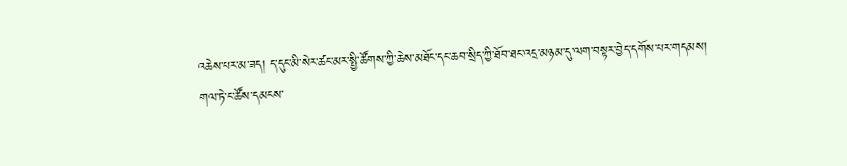འཆེས་པར་མ་ཟད། ད་དུང་མི་སེར་ཚང་མར་སྤྱི་ཚོགས་ཀྱི་ཆེས་མཐོང་དང་ཆབ་སྲིད་ཀྱི་ཐོབ་ཐང་འདྲ་མཉམ་དུ་ལག་བསྟར་བྱེད་དགོས་པར་གདམས།
གལ་ཏེ་ང་ཚོས་དམངས་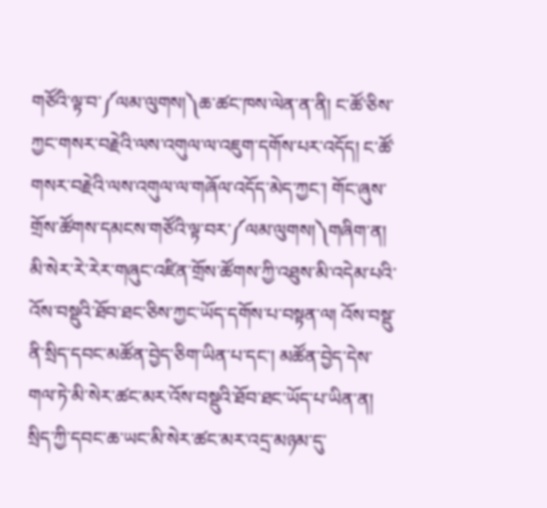གཙོའི་ལྟ་བ་༼ལམ་ལུགས།༽ཆ་ཚང་ཁས་ལེན་ན་ནི། ང་ཚོ་ཅིས་ཀྱང་གསར་བརྗེའི་ལས་འགུལ་ལ་འཇུག་དགོས་པར་འདོད། ང་ཚོ་གསར་བརྗེའི་ལས་འགུལ་ལ་གཞོལ་འདོད་མེད་ཀྱང་། གོང་ཞུས་གྲོས་ཚོགས་དམངས་གཙོའི་ལྟ་བར་༼ལམ་ལུགས།༽གཞིག་ན། མི་སེར་རེ་རེར་གཞུང་འཛིན་གྲོས་ཚོགས་ཀྱི་འཐུས་མི་འདེམ་པའི་འོས་བསྡུའི་ཐོབ་ཐང་ཅིས་ཀྱང་ཡོད་དགོས་པ་བསྟན་ལ། འོས་བསྡུ་ནི་སྲིད་དབང་མཚོན་བྱེད་ཅིག་ཡིན་པ་དང་། མཚོན་བྱེད་དེས་གལ་ཏེ་མི་སེར་ཚང་མར་འོས་བསྡུའི་ཐོབ་ཐང་ཡོད་པ་ཡིན་ན། སྲིད་ཀྱི་དབང་ཆ་ཡང་མི་སེར་ཚང་མར་འདྲ་མཉམ་དུ་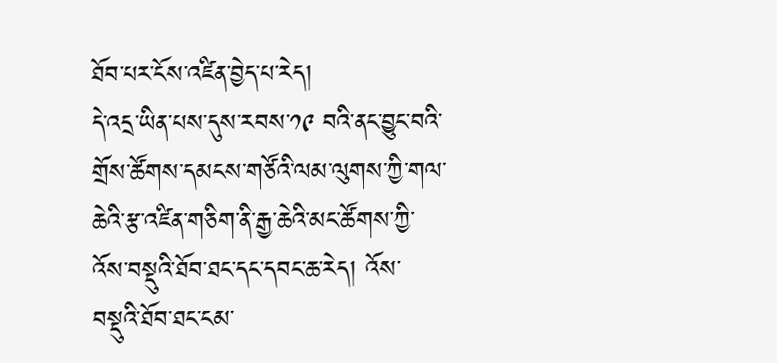ཐོབ་པར་ངོས་འཛིན་བྱེད་པ་རེད།
དེ་འདྲ་ཡིན་པས་དུས་རབས་༡༩ བའི་ནང་བྱུང་བའི་གྲོས་ཚོགས་དམངས་གཙོའི་ལམ་ལུགས་ཀྱི་གལ་ཆེའི་རྩ་འཛིན་གཅིག་ནི་རྒྱ་ཆེའི་མང་ཚོགས་ཀྱི་འོས་བསྡུའི་ཐོབ་ཐང་དང་དབང་ཆ་རེད། འོས་བསྡུའི་ཐོབ་ཐང་ངམ་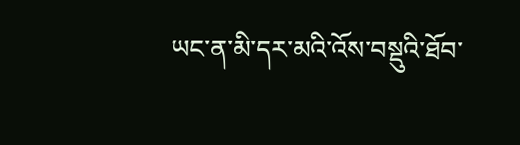ཡང་ན་མི་དར་མའི་འོས་བསྡུའི་ཐོབ་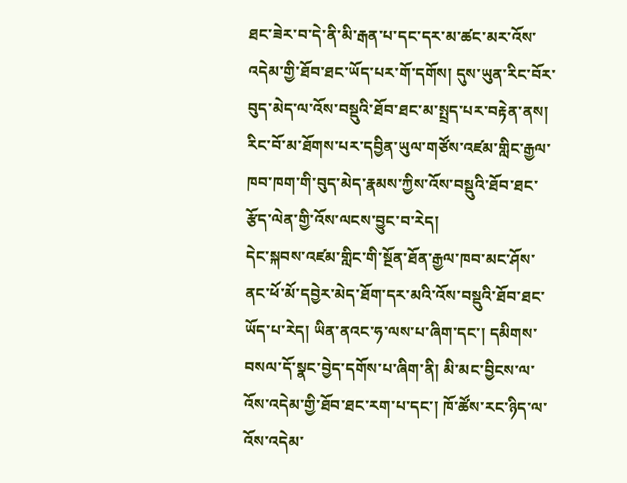ཐང་ཟེར་བ་དེ་ནི་མི་རྒན་པ་དང་དར་མ་ཚང་མར་འོས་འདེམ་གྱི་ཐོབ་ཐང་ཡོད་པར་གོ་དགོས། དུས་ཡུན་རིང་བོར་བུད་མེད་ལ་འོས་བསྡུའི་ཐོབ་ཐང་མ་སྤྲད་པར་བརྟེན་ནས། རིང་བོ་མ་ཐོགས་པར་དབྱིན་ཡུལ་གཙོས་འཛམ་གླིང་རྒྱལ་ཁབ་ཁག་གི་བུད་མེད་རྣམས་ཀྱིས་འོས་བསྡུའི་ཐོབ་ཐང་རྩོད་ལེན་གྱི་འོས་ལངས་བྱུང་བ་རེད།
དེང་སྐབས་འཛམ་གླིང་གི་སྔོན་ཐོན་རྒྱལ་ཁབ་མང་ཤོས་ནང་ཕོ་མོ་དབྱེར་མེད་ཐོག་དར་མའི་འོས་བསྡུའི་ཐོབ་ཐང་ཡོད་པ་རེད། ཡིན་ནའང་ཧ་ལས་པ་ཞིག་དང་། དམིགས་བསལ་དོ་སྣང་བྱེད་དགོས་པ་ཞིག་ནི། མི་མང་བྱིངས་ལ་འོས་འདེམ་གྱི་ཐོབ་ཐང་རག་པ་དང་། ཁོ་ཚོས་རང་ཉིད་ལ་འོས་འདེམ་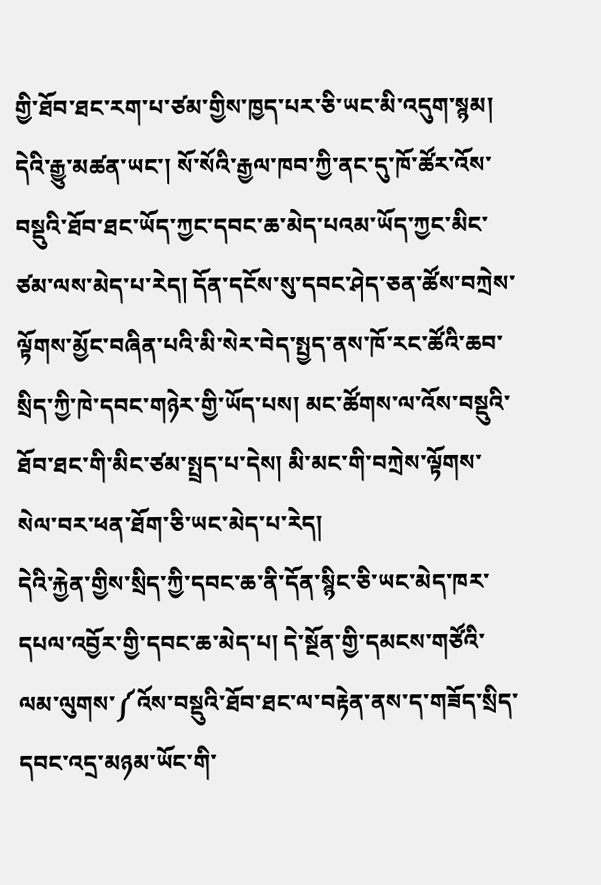གྱི་ཐོབ་ཐང་རག་པ་ཙམ་གྱིས་ཁྱད་པར་ཅི་ཡང་མི་འདུག་སྙམ། དེའི་རྒྱུ་མཚན་ཡང་། སོ་སོའི་རྒྱལ་ཁབ་ཀྱི་ནང་དུ་ཁོ་ཚོར་འོས་བསྡུའི་ཐོབ་ཐང་ཡོད་ཀྱང་དབང་ཆ་མེད་པའམ་ཡོད་ཀྱང་མིང་ཙམ་ལས་མེད་པ་རེད། དོན་དངོས་སུ་དབང་ཤེད་ཅན་ཚོས་བཀྲེས་ལྟོགས་མྱོང་བཞིན་པའི་མི་སེར་བེད་སྤྱད་ནས་ཁོ་རང་ཚོའི་ཆབ་སྲིད་ཀྱི་ཁེ་དབང་གཉེར་གྱི་ཡོད་པས། མང་ཚོགས་ལ་འོས་བསྡུའི་ཐོབ་ཐང་གི་མིང་ཙམ་སྤྲད་པ་དེས། མི་མང་གི་བཀྲེས་ལྟོགས་སེལ་བར་ཕན་ཐོག་ཅི་ཡང་མེད་པ་རེད།
དེའི་རྐྱེན་གྱིས་སྲིད་ཀྱི་དབང་ཆ་ནི་དོན་སྙིང་ཅི་ཡང་མེད་ཁར་དཔལ་འབྱོར་གྱི་དབང་ཆ་མེད་པ། དེ་སྔོན་གྱི་དམངས་གཙོའི་ལམ་ལུགས་༼འོས་བསྡུའི་ཐོབ་ཐང་ལ་བརྟེན་ནས་ད་གཟོད་སྲིད་དབང་འདྲ་མཉམ་ཡོང་གི་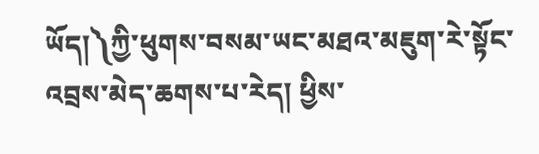ཡོད།༽ཀྱི་ཕུགས་བསམ་ཡང་མཐའ་མཇུག་རེ་སྟོང་འབྲས་མེད་ཆགས་པ་རེད། ཕྱིས་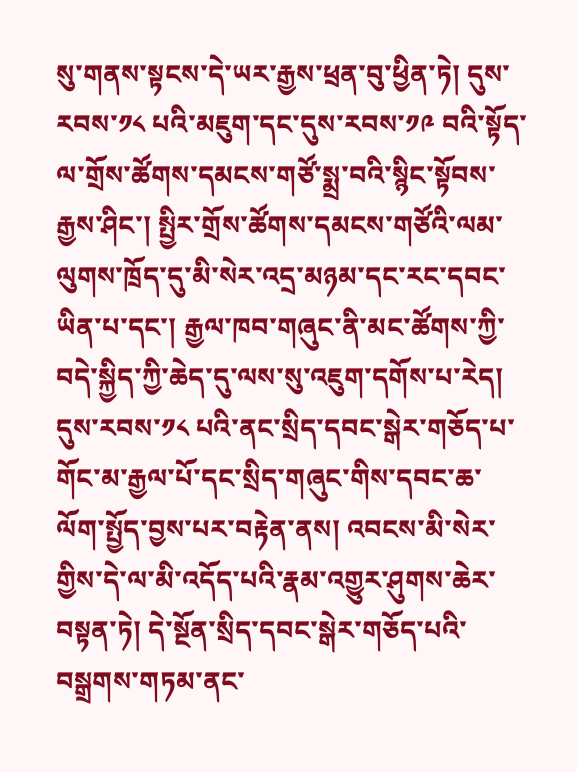སུ་གནས་སྟངས་དེ་ཡར་རྒྱས་ཕྲན་བུ་ཕྱིན་ཏེ། དུས་རབས་༡༨ པའི་མཇུག་དང་དུས་རབས་༡༩ བའི་སྟོད་ལ་གྲོས་ཚོགས་དམངས་གཙོ་སྨྲ་བའི་སྙིང་སྟོབས་རྒྱས་ཤིང་། སྤྱིར་གྲོས་ཚོགས་དམངས་གཙོའི་ལམ་ལུགས་ཁྲོད་དུ་མི་སེར་འདྲ་མཉམ་དང་རང་དབང་ཡིན་པ་དང་། རྒྱལ་ཁབ་གཞུང་ནི་མང་ཚོགས་ཀྱི་བདེ་སྐྱིད་ཀྱི་ཆེད་དུ་ལས་སུ་འཇུག་དགོས་པ་རེད།
དུས་རབས་༡༨ པའི་ནང་སྲིད་དབང་སྒེར་གཅོད་པ་གོང་མ་རྒྱལ་པོ་དང་སྲིད་གཞུང་གིས་དབང་ཆ་ལོག་སྤྱོད་བྱས་པར་བརྟེན་ནས། འབངས་མི་སེར་གྱིས་དེ་ལ་མི་འདོད་པའི་རྣམ་འགྱུར་ཤུགས་ཆེར་བསྟན་ཏེ། དེ་སྔོན་སྲིད་དབང་སྒེར་གཅོད་པའི་བསྒྲགས་གཏམ་ནང་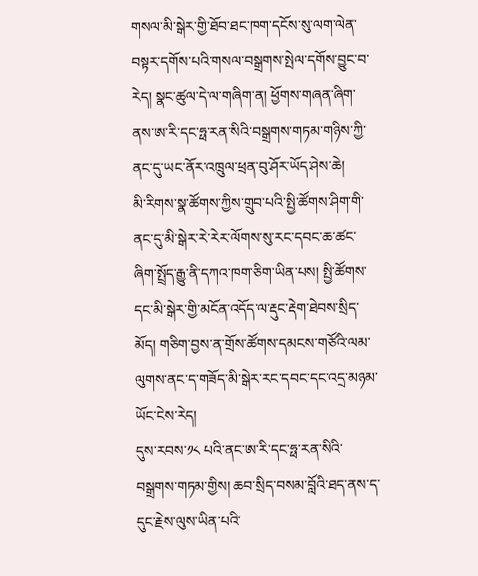གསལ་མི་སྒེར་གྱི་ཐོབ་ཐང་ཁག་དངོས་སུ་ལག་ལེན་བསྟར་དགོས་པའི་གསལ་བསྒྲགས་སྤེལ་དགོས་བྱུང་བ་རེད། སྣང་ཚུལ་དེ་ལ་གཞིག་ན། ཕྱོགས་གཞན་ཞིག་ནས་ཨ་རི་དང་ཧྥ་རན་སིའི་བསྒྲགས་གཏམ་གཉིས་ཀྱི་ནང་དུ་ཡང་ནོར་འཁྲུལ་ཕྲན་བུ་ཤོར་ཡོད་ཤེས་ཆེ།
མི་རིགས་སྣ་ཚོགས་ཀྱིས་གྲུབ་པའི་སྤྱི་ཚོགས་ཤིག་གི་ནང་དུ་མི་སྒེར་རེ་རེར་ལོགས་སུ་རང་དབང་ཆ་ཚང་ཞིག་སྤྲོད་རྒྱུ་ནི་དཀའ་ཁག་ཅིག་ཡིན་པས། སྤྱི་ཚོགས་དང་མི་སྒེར་གྱི་མངོན་འདོད་ལ་རྡུང་རྡེག་ཐེབས་སྲིད་མོད། གཅིག་བྱས་ན་གྲོས་ཚོགས་དམངས་གཙོའི་ལམ་ལུགས་ནང་ད་གཟོད་མི་སྒེར་རང་དབང་དང་འདྲ་མཉམ་ཡོང་ངེས་རེད།
དུས་རབས་༡༨ པའི་ནང་ཨ་རི་དང་ཧྥ་རན་སིའི་བསྒྲགས་གཏམ་གྱིས། ཆབ་སྲིད་བསམ་བློའི་ཐད་ནས་ད་དུང་རྗེས་ལུས་ཡིན་པའི་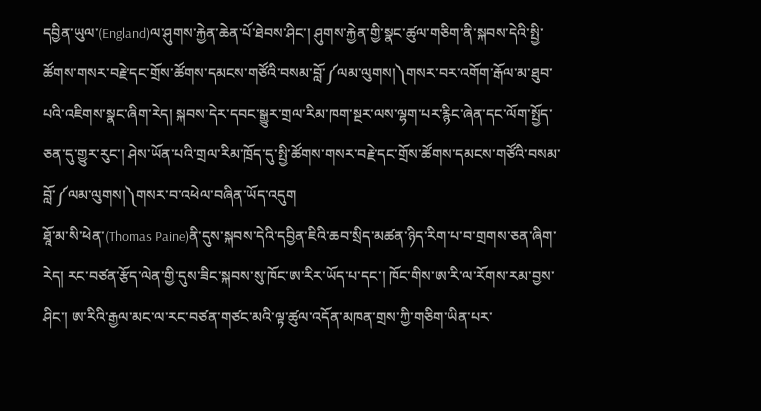དབྱིན་ཡུལ་(England)ལ་ཤུགས་རྐྱེན་ཆེན་པོ་ཐེབས་ཤིང་། ཤུགས་རྐྱེན་གྱི་སྣང་ཚུལ་གཅིག་ནི་སྐབས་དེའི་སྤྱི་ཚོགས་གསར་བརྗེ་དང་གྲོས་ཚོགས་དམངས་གཙོའི་བསམ་བློ་༼ལམ་ལུགས།༽གསར་བར་འགོག་རྒོལ་མ་ཐུབ་པའི་འཇིགས་སྣང་ཞིག་རེད། སྐབས་དེར་དབང་སྒྱུར་གྲལ་རིམ་ཁག་སྔར་ལས་ལྷག་པར་རྙིང་ཞེན་དང་ལོག་སྤྱོད་ཅན་དུ་གྱུར་རུང་། ཤེས་ཡོན་པའི་གྲལ་རིམ་ཁྲོད་དུ་སྤྱི་ཚོགས་གསར་བརྗེ་དང་གྲོས་ཚོགས་དམངས་གཙོའི་བསམ་བློ་༼ལམ་ལུགས།༽གསར་བ་འཕེལ་བཞིན་ཡོད་འདུག
ཐཱོ་མ་སི་ཕེན་(Thomas Paine)ནི་དུས་སྐབས་དེའི་དབྱིན་ཇིའི་ཆབ་སྲིད་མཚན་ཉིད་རིག་པ་བ་གྲགས་ཅན་ཞིག་རེད། རང་བཙན་རྩོད་ལེན་གྱི་དུས་ཟིང་སྐབས་སུ་ཁོང་ཨ་རིར་ཡོད་པ་དང་། ཁོང་གིས་ཨ་རི་ལ་རོགས་རམ་བྱས་ཤིང་། ཨ་རིའི་རྒྱལ་མང་ལ་རང་བཙན་གཙང་མའི་ལྟ་ཚུལ་འདོན་མཁན་གྲས་ཀྱི་གཅིག་ཡིན་པར་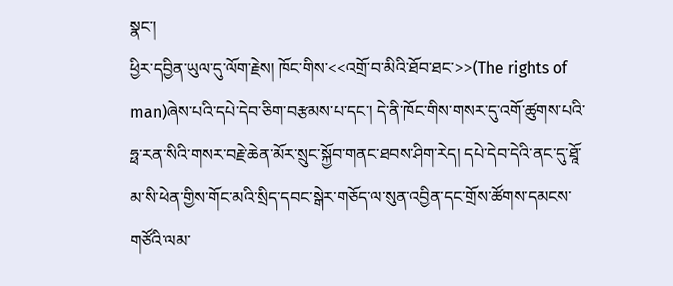སྣང་།
ཕྱིར་དབྱིན་ཡུལ་དུ་ལོག་རྗེས། ཁོང་གིས་<<འགྲོ་བ་མིའི་ཐོབ་ཐང་>>(The rights of man)ཞེས་པའི་དཔེ་དེབ་ཅིག་བརྩམས་པ་དང་། དེ་ནི་ཁོང་གིས་གསར་དུ་འགོ་ཚུགས་པའི་ཧྥ་རན་སིའི་གསར་བརྗེ་ཆེན་མོར་སྲུང་སྐྱོབ་གནང་ཐབས་ཤིག་རེད། དཔེ་དེབ་དེའི་ནང་དུ་ཐཱོ་མ་སི་ཕེན་གྱིས་གོང་མའི་སྲིད་དབང་སྒེར་གཅོད་ལ་སུན་འབྱིན་དང་གྲོས་ཚོགས་དམངས་གཙོའི་ལམ་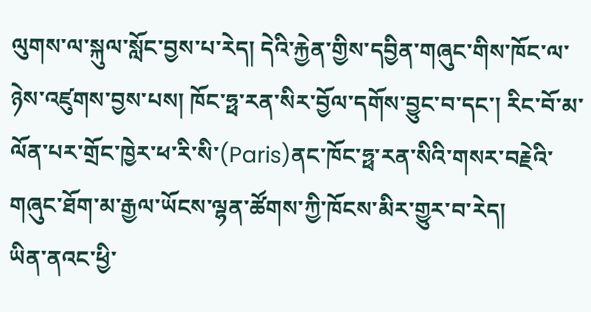ལུགས་ལ་སྐུལ་སློང་བྱས་པ་རེད། དེའི་རྐྱེན་གྱིས་དབྱིན་གཞུང་གིས་ཁོང་ལ་ཉེས་འཛུགས་བྱས་པས། ཁོང་ཧྥ་རན་སིར་བྱོལ་དགོས་བྱུང་བ་དང་། རིང་བོ་མ་ལོན་པར་གྲོང་ཁྱེར་ཕ་རི་སི་(Paris)ནང་ཁོང་ཧྥ་རན་སིའི་གསར་བརྗེའི་གཞུང་ཐོག་མ་རྒྱལ་ཡོངས་ལྷན་ཚོགས་ཀྱི་ཁོངས་མིར་གྱུར་བ་རེད།
ཡིན་ནའང་ཕྱི་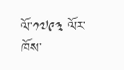ལོ་༡༧༩༣ ལོར་ཁོས་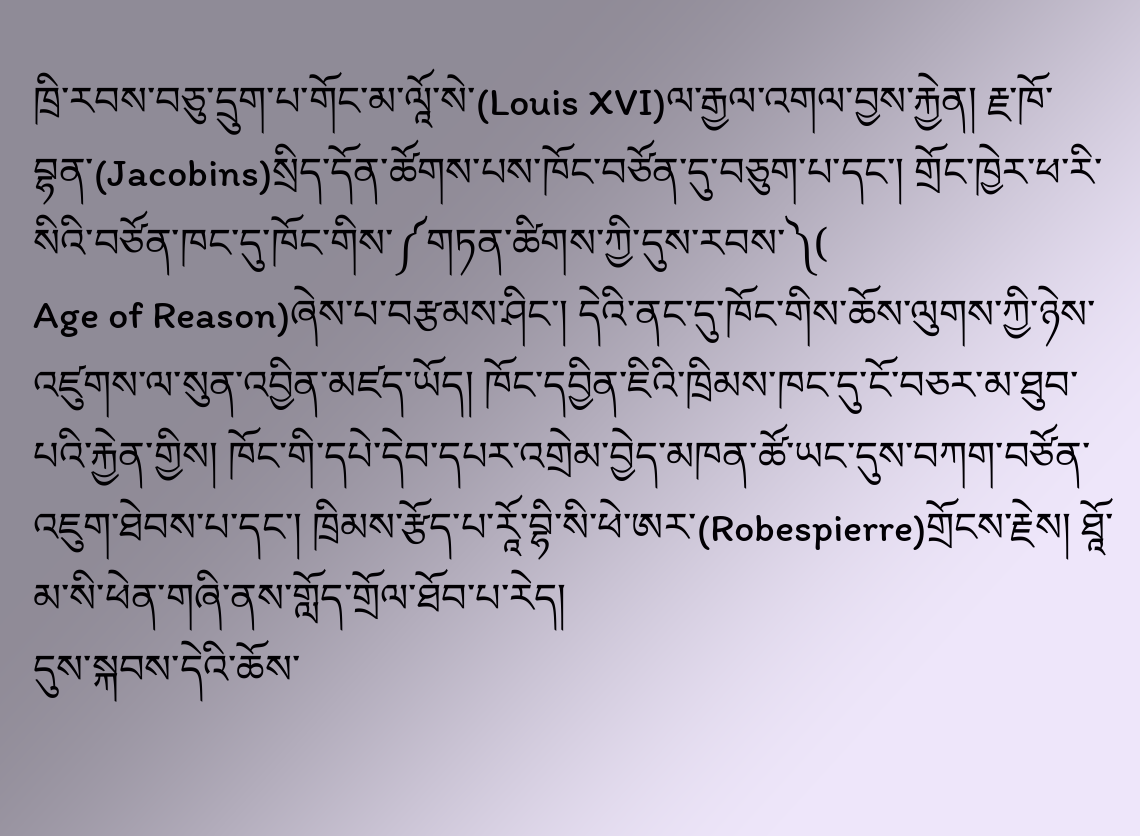ཁྲི་རབས་བཅུ་དྲུག་པ་གོང་མ་ལཱོ་སེ་(Louis XVI)ལ་རྒྱལ་འགལ་བྱས་རྐྱེན། རྗ་ཁོ་བྷན་(Jacobins)སྲིད་དོན་ཚོགས་པས་ཁོང་བཙོན་དུ་བཅུག་པ་དང་། གྲོང་ཁྱེར་ཕ་རི་སིའི་བཙོན་ཁང་དུ་ཁོང་གིས་༼གཏན་ཚིགས་ཀྱི་དུས་རབས་༽(
Age of Reason)ཞེས་པ་བརྩམས་ཤིང་། དེའི་ནང་དུ་ཁོང་གིས་ཆོས་ལུགས་ཀྱི་ཉེས་འཛུགས་ལ་སུན་འབྱིན་མཛད་ཡོད། ཁོང་དབྱིན་ཇིའི་ཁྲིམས་ཁང་དུ་ངོ་བཅར་མ་ཐུབ་པའི་རྐྱེན་གྱིས། ཁོང་གི་དཔེ་དེབ་དཔར་འགྲེམ་བྱེད་མཁན་ཚོ་ཡང་དུས་བཀག་བཙོན་འཇུག་ཐེབས་པ་དང་། ཁྲིམས་རྩོད་པ་རཱོ་བྷི་སི་ཕེ་ཨར་(Robespierre)གྲོངས་རྗེས། ཐཱོ་མ་སི་ཕེན་གཞི་ནས་གློད་གྲོལ་ཐོབ་པ་རེད།
དུས་སྐབས་དེའི་ཆོས་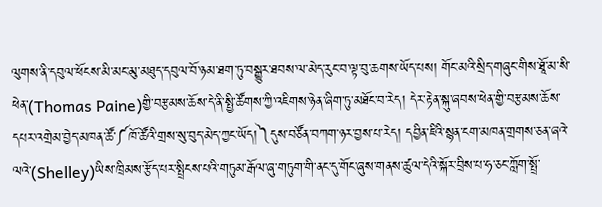ལུགས་ནི་དབུལ་ཕོངས་མི་མང་མུ་མཐུད་དབུལ་བོ་ཉམ་ཐག་ཏུ་བསྒྱུར་ཐབས་ལ་མེད་རུང་བ་ལྟ་བུ་ཆགས་ཡོད་པས། གོང་མའི་སྲིད་གཞུང་གིས་ཐཱོ་མ་སི་ཕེན་(Thomas Paine)གྱི་བརྩམས་ཆོས་དེ་ནི་སྤྱི་ཚོགས་ཀྱི་འཇིགས་ཉེན་ཞིག་ཏུ་མཐོང་བ་རེད། དེར་རྟེན་སྐུ་ཞབས་ཕེན་གྱི་བརྩམས་ཆོས་དཔར་འགྲེམ་བྱེད་མཁན་ཚོ་༼ཁོ་ཚོའི་གྲས་སུ་བུད་མེད་ཀྱང་ཡོད།༽དུས་བཙོན་བཀག་ཉར་བྱས་པ་རེད། དབྱིན་ཇིའི་སྙན་ངག་མཁན་གྲགས་ཅན་ཞའེ་ལའེ་(Shelley)ཡིས་ཁྲིམས་རྩོད་པར་སྤྲིངས་པའི་གཏུམ་རྒོལ་ཞུ་གཏུག་གི་ནང་དུ་གོང་ཞུས་གནས་ཚུལ་དེའི་སྐོར་བྲིས་པ་ཧ་ཅང་ཀློག་སྤྲོ་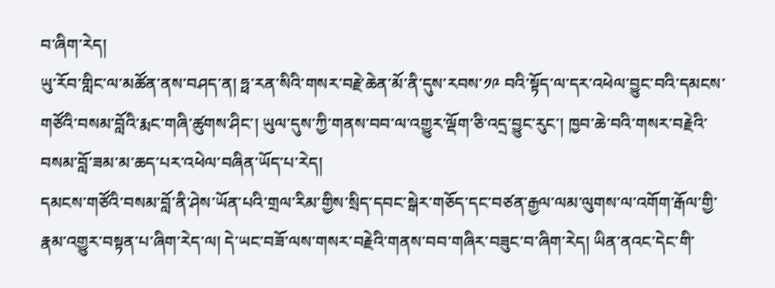བ་ཞིག་རེད།
ཡུ་རོབ་གླིང་ལ་མཚོན་ནས་བཤད་ན། ཧྥ་རན་སིའི་གསར་བརྗེ་ཆེན་མོ་ནི་དུས་རབས་༡༩ བའི་སྟོད་ལ་དར་འཕེལ་བྱུང་བའི་དམངས་གཙོའི་བསམ་བློའི་རྨང་གཞི་ཚུགས་ཤིང་། ཡུལ་དུས་ཀྱི་གནས་བབ་ལ་འགྱུར་ལྡོག་ཅི་འདྲ་བྱུང་རུང་། ཁྱབ་ཆེ་བའི་གསར་བརྗེའི་བསམ་བློ་ཟམ་མ་ཆད་པར་འཕེལ་བཞིན་ཡོད་པ་རེད།
དམངས་གཙོའི་བསམ་བློ་ནི་ཤེས་ཡོན་པའི་གྲལ་རིམ་གྱིས་སྲིད་དབང་སྒེར་གཅོད་དང་བཙན་རྒྱལ་ལམ་ལུགས་ལ་འགོག་རྒོལ་གྱི་རྣམ་འགྱུར་བསྟན་པ་ཞིག་རེད་ལ། དེ་ཡང་བཟོ་ལས་གསར་བརྗེའི་གནས་བབ་གཞིར་བཟུང་བ་ཞིག་རེད། ཡིན་ནའང་དེང་གི་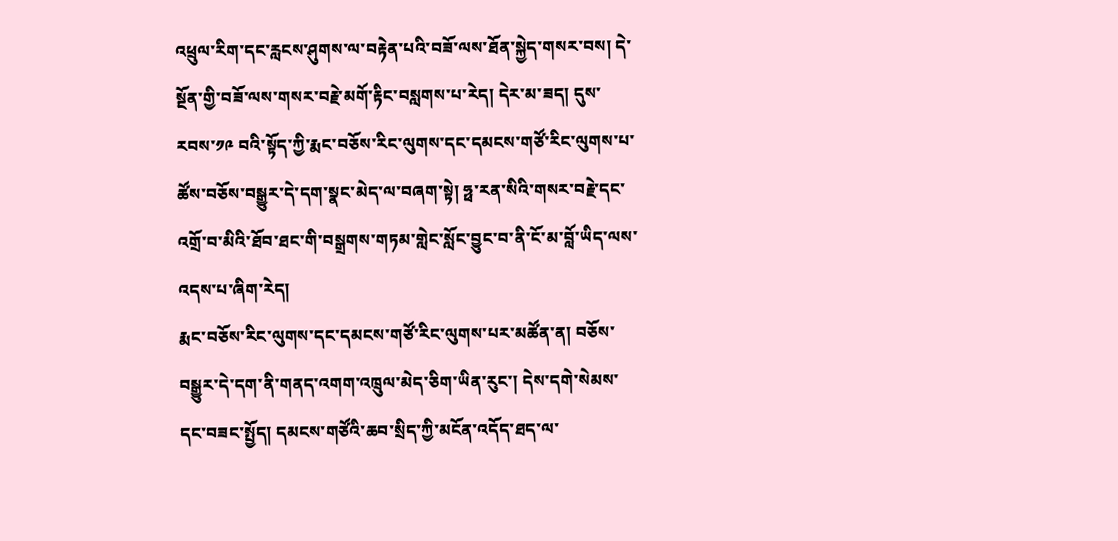འཕྲུལ་རིག་དང་རླངས་ཤུགས་ལ་བརྟེན་པའི་བཟོ་ལས་ཐོན་སྐྱེད་གསར་བས། དེ་སྔོན་གྱི་བཟོ་ལས་གསར་བརྗེ་མགོ་རྟིང་བསླགས་པ་རེད། དེར་མ་ཟད། དུས་རབས་༡༩ བའི་སྟོད་ཀྱི་རྨང་བཅོས་རིང་ལུགས་དང་དམངས་གཙོ་རིང་ལུགས་པ་ཚོས་བཅོས་བསྒྱུར་དེ་དག་སྣང་མེད་ལ་བཞག་སྟེ། ཧྥ་རན་སིའི་གསར་བརྗེ་དང་འགྲོ་བ་མིའི་ཐོབ་ཐང་གི་བསྒྲགས་གཏམ་གླེང་སློང་བྱུང་བ་ནི་ངོ་མ་བློ་ཡིད་ལས་འདས་པ་ཞིག་རེད།
རྨང་བཅོས་རིང་ལུགས་དང་དམངས་གཙོ་རིང་ལུགས་པར་མཚོན་ན། བཅོས་བསྒྱུར་དེ་དག་ནི་གནད་འགག་འཁྲུལ་མེད་ཅིག་ཡིན་རུང་། དེས་དགེ་སེམས་དང་བཟང་སྤྱོད། དམངས་གཙོའི་ཆབ་སྲིད་ཀྱི་མངོན་འདོད་ཐད་ལ་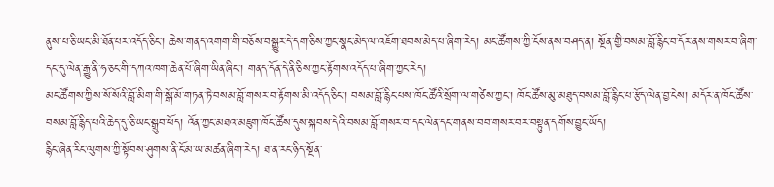ནུས་པ་ཅི་ཡང་མི་ཐོན་པར་འདོད་ཅིང་། ཆེས་གནད་འགག་གི་བཅོས་བསྒྱུར་དེ་དག་ཅིས་ཀྱང་སྣང་མེད་ལ་འཇོག་ཐབས་མེད་པ་ཞིག་རེད། མང་ཚོགས་ཀྱི་ངོས་ནས་བཤད་ན། སྔོན་གྱི་བསམ་བློ་རྙིང་བ་དོར་ནས་གསར་བ་ཞིག་དང་དུ་ལེན་རྒྱུ་ནི་ཧ་ཅང་གི་དཀའ་ཁག་ཆེན་པོ་ཞིག་ཡིན་ཞིང་། གནད་དོན་དེ་ནི་ཅིས་ཀྱང་རྟོགས་འདོད་པ་ཞིག་ཀྱང་རེད།
མང་ཚོགས་ཀྱིས་སོ་སོའི་བློ་མིག་གི་སྒོ་མོ་གཏན་ཏེ་བསམ་བློ་གསར་བ་རྟོགས་མི་འདོད་ཅིང་། བསམ་བློ་རྙིང་པས་ཁོང་ཚོའི་སྲོག་ལ་གཙེས་ཀྱང་། ཁོང་ཚོས་མུ་མཐུད་བསམ་བློ་རྙིང་པ་རྩོད་ལེན་བྱ་ངེས། མདོར་ན་ཁོང་ཚོས་བསམ་བློ་རྙིད་པའི་ཆེད་དུ་ཅི་ཡང་སྒྲུབ་ཕོད། འོན་ཀྱང་མཐའ་མཇུག་ཁོང་ཚོས་དུས་སྐབས་དེའི་བསམ་བློ་གསར་བ་དང་ལེན་དང་གནས་བབ་གསར་བར་བསྟུན་དགོས་བྱུང་ཡོད།
རྙིང་ཞེན་རིང་ལུགས་ཀྱི་སྟོབས་ཤུགས་ནི་ངོ་མ་ཡ་མཚན་ཞིག་རེད། ཐ་ན་རང་ཉིད་སྔོན་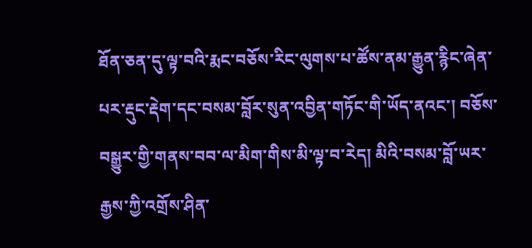ཐོན་ཅན་དུ་ལྟ་བའི་རྨང་བཅོས་རིང་ལུགས་པ་ཚོས་ནམ་རྒྱུན་རྙིང་ཞེན་པར་རྡུང་རྡེག་དང་བསམ་བློར་སུན་འབྱིན་གཏོང་གི་ཡོད་ནའང་། བཅོས་བསྒྱུར་གྱི་གནས་བབ་ལ་མིག་གིས་མི་ལྟ་བ་རེད། མིའི་བསམ་བློ་ཡར་རྒྱས་ཀྱི་འགྲོས་ཤིན་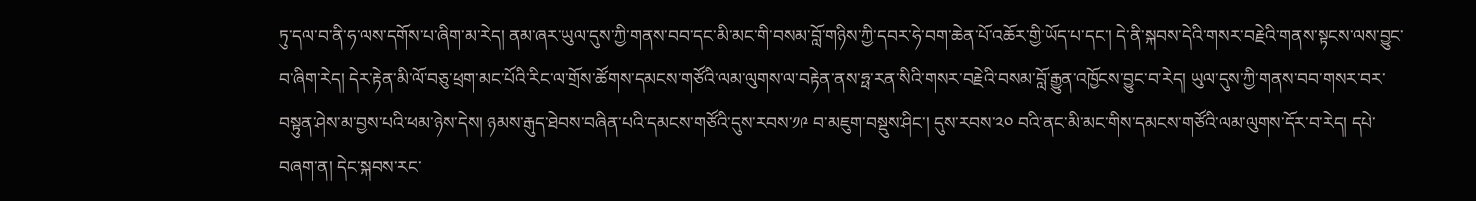ཏུ་དལ་བ་ནི་ཧ་ལས་དགོས་པ་ཞིག་མ་རེད། ནམ་ཞར་ཡུལ་དུས་ཀྱི་གནས་བབ་དང་མི་མང་གི་བསམ་བློ་གཉིས་ཀྱི་དབར་ཧེ་བག་ཆེན་པོ་འཆོར་གྱི་ཡོད་པ་དང་། དེ་ནི་སྐབས་དེའི་གསར་བརྗེའི་གནས་སྟངས་ལས་བྱུང་བ་ཞིག་རེད། དེར་རྟེན་མི་ལོ་བཅུ་ཕྲག་མང་པོའི་རིང་ལ་གྲོས་ཚོགས་དམངས་གཙོའི་ལམ་ལུགས་ལ་བརྟེན་ནས་ཧྥ་རན་སིའི་གསར་བརྗེའི་བསམ་བློ་རྒྱུན་འཁྱོངས་བྱུང་བ་རེད། ཡུལ་དུས་ཀྱི་གནས་བབ་གསར་བར་བསྟུན་ཤེས་མ་བྱས་པའི་ཕམ་ཉེས་དེས། ཉམས་རྒུད་ཐེབས་བཞིན་པའི་དམངས་གཙོའི་དུས་རབས་༡༩ བ་མཇུག་བསྡུས་ཤིང་། དུས་རབས་༢༠ བའི་ནང་མི་མང་གིས་དམངས་གཙོའི་ལམ་ལུགས་དོར་བ་རེད། དཔེ་བཞག་ན། དེང་སྐབས་རང་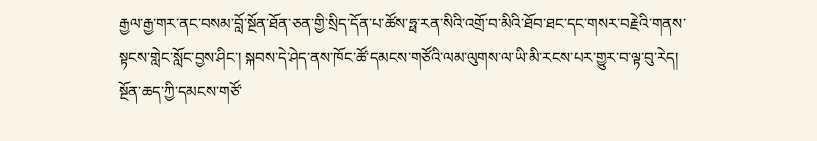རྒྱལ་རྒྱ་གར་ནང་བསམ་བློ་སྔོན་ཐོན་ཅན་གྱི་སྲིད་དོན་པ་ཚོས་ཧྥ་རན་སིའི་འགྲོ་བ་མིའི་ཐོབ་ཐང་དང་གསར་བརྗེའི་གནས་སྟངས་གླེང་སློང་བྱས་ཤིང་། སྐབས་དེ་ཤེད་ནས་ཁོང་ཚོ་དམངས་གཙོའི་ལམ་ལུགས་ལ་ཡི་མི་རངས་པར་གྱུར་བ་ལྟ་བུ་རེད།
སྔོན་ཆད་ཀྱི་དམངས་གཙོ་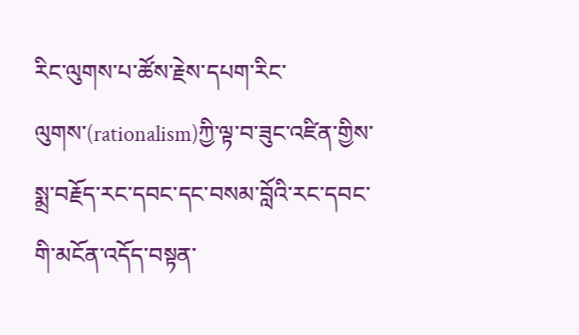རིང་ལུགས་པ་ཚོས་རྗེས་དཔག་རིང་ལུགས་(rationalism)ཀྱི་ལྟ་བ་ཟུང་འཛིན་གྱིས་སྨྲ་བརྗོད་རང་དབང་དང་བསམ་བློའི་རང་དབང་གི་མངོན་འདོད་བསྟན་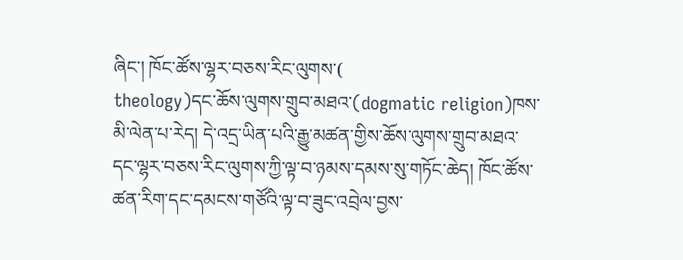ཞིང་། ཁོང་ཚོས་ལྷར་བཅས་རིང་ལུགས་(
theology)དང་ཆོས་ལུགས་གྲུབ་མཐའ་(dogmatic religion)ཁས་མི་ལེན་པ་རེད། དེ་འདྲ་ཡིན་པའི་རྒྱུ་མཚན་གྱིས་ཆོས་ལུགས་གྲུབ་མཐའ་དང་ལྷར་བཅས་རིང་ལུགས་ཀྱི་ལྟ་བ་ཉམས་དམས་སུ་གཏོང་ཆེད། ཁོང་ཚོས་ཚན་རིག་དང་དམངས་གཙོའི་ལྟ་བ་ཟུང་འབྲེལ་བྱས་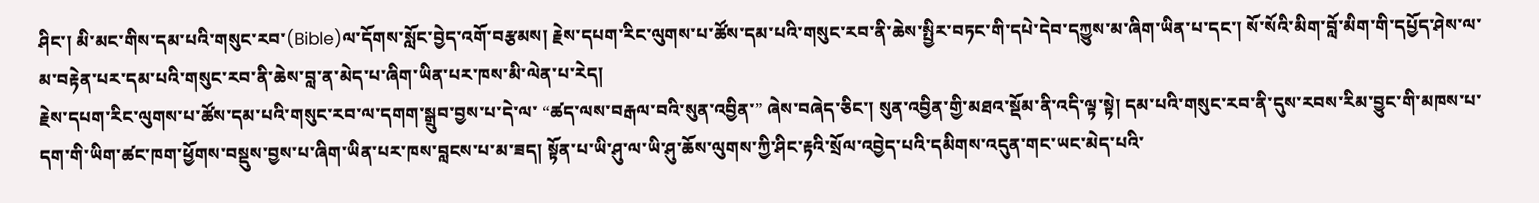ཤིང་། མི་མང་གིས་དམ་པའི་གསུང་རབ་(Bible)ལ་དོགས་སློང་བྱེད་འགོ་བརྩམས། རྗེས་དཔག་རིང་ལུགས་པ་ཚོས་དམ་པའི་གསུང་རབ་ནི་ཆེས་སྤྱིར་བཏང་གི་དཔེ་དེབ་དཀྱུས་མ་ཞིག་ཡིན་པ་དང་། སོ་སོའི་མིག་བློ་མིག་གི་དཔྱོད་ཤེས་ལ་མ་བརྟེན་པར་དམ་པའི་གསུང་རབ་ནི་ཆེས་བླ་ན་མེད་པ་ཞིག་ཡིན་པར་ཁས་མི་ལེན་པ་རེད།
རྗེས་དཔག་རིང་ལུགས་པ་ཚོས་དམ་པའི་གསུང་རབ་ལ་དགག་སྒྲུབ་བྱས་པ་དེ་ལ་ “ཚད་ལས་བརྒལ་བའི་སུན་འབྱིན་” ཞེས་བཞེད་ཅིང་། སུན་འབྱིན་གྱི་མཐའ་སྡོམ་ནི་འདི་ལྟ་སྟེ། དམ་པའི་གསུང་རབ་ནི་དུས་རབས་རིམ་བྱུང་གི་མཁས་པ་དག་གི་ཡིག་ཚང་ཁག་ཕྱོགས་བསྡུས་བྱས་པ་ཞིག་ཡིན་པར་ཁས་བླངས་པ་མ་ཟད། སྟོན་པ་ཡི་ཤུ་ལ་ཡི་ཤུ་ཆོས་ལུགས་ཀྱི་ཤིང་རྟའི་སྲོལ་འབྱེད་པའི་དམིགས་འདུན་གང་ཡང་མེད་པའི་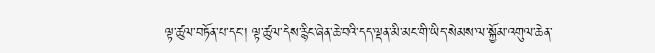ལྟ་ཚུལ་བཏོན་པ་དང་། ལྟ་ཚུལ་དེས་རྙིང་ཞེན་ཆེ་བའི་དད་ལྡན་མི་མང་གི་ཡིད་སེམས་ལ་སྐྱོམ་འགུལ་ཆེན་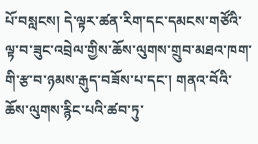པོ་བསླངས། དེ་ལྟར་ཚན་རིག་དང་དམངས་གཙོའི་ལྟ་བ་ཟུང་འབྲེལ་གྱིས་ཆོས་ལུགས་གྲུབ་མཐའ་ཁག་གི་རྩ་བ་ཉམས་རྒུད་བཟོས་པ་དང་། གནའ་བོའི་ཆོས་ལུགས་རྙིང་པའི་ཚབ་ཏུ་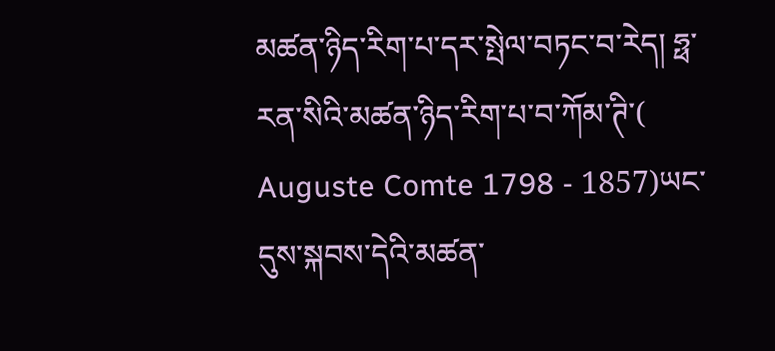མཚན་ཉིད་རིག་པ་དར་སྤེལ་བཏང་བ་རེད། ཧྥ་རན་སིའི་མཚན་ཉིད་རིག་པ་བ་ཀོམ་ཊི་(
Auguste Comte 1798 - 1857)ཡང་དུས་སྐབས་དེའི་མཚན་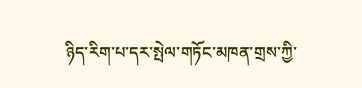ཉིད་རིག་པ་དར་སྤེལ་གཏོང་མཁན་གྲས་ཀྱི་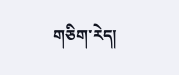གཅིག་རེད།